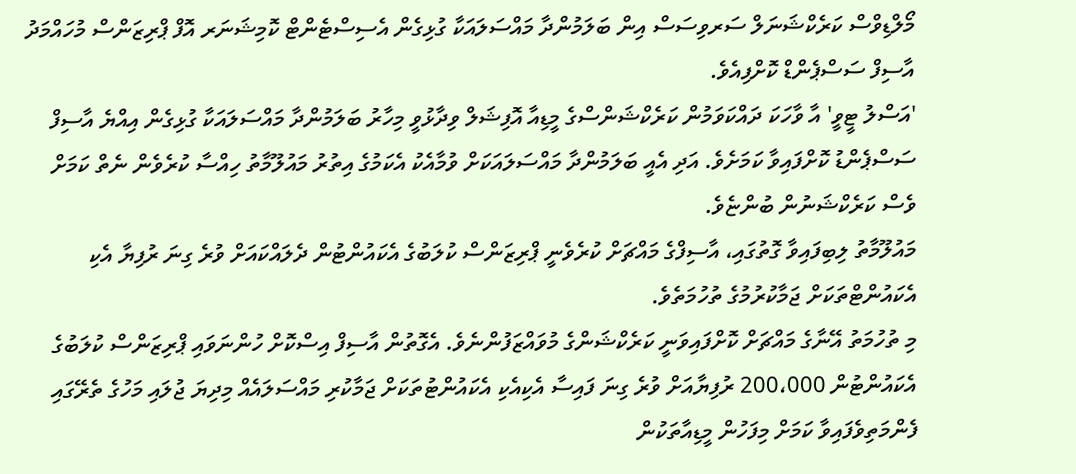މޯލްޑިވްސް ކަރެކްޝަނަލް ސަރވިސަސް އިން ބަލަމުންދާ މައްސަލައަކާ ގުޅިގެން އެސިސްޓެންޓް ކޮމިޝަނަރ އޮފް ޕްރިޒަންސް މުހައްމަދު އާސިފް ސަސްޕެންޑް ކޮށްފިއެވެ.
'އަސްލު ޓީވީ' އާ ވާހަކަ ދައްކަވަމުން ކަރެކްޝަންސްގެ މީޑިއާ އޮފިޝަލް ވިދާޅުވީ މިހާރު ބަލަމުންދާ މައްސަލައަކާ ގުޅިގެން އިއްޔެ އާސިފް ސަސްޕެންޑު ކޮށްފައިވާ ކަމަށެވެ. އަދި އެއީ ބަލަމުންދާ މައްސަލައަކަށް ވުމާއެކު އެކަމުގެ އިތުރު މައުލޫމާތު ހިއްސާ ކުރެވެން ނެތް ކަމަށް ވެސް ކަރެކްޝަނުން ބުންޏެވެ.
މައުލޫމާތު ލިބިފައިވާ ގޮތުގައި، އާސިފްގެ މައްޗަށް ކުރެވެނީ ޕްރިޒަންސް ކުލަބުގެ އެކައުންޓުން ދެލައްކައަށް ވުރެ ގިނަ ރުފިޔާ އެކި އެކައުންޓްތަކަށް ޖަމާކުރުމުގެ ތުހުމަތެވެ.
މި ތުހުމަތު އޭނާގެ މައްޗަށް ކޮށްފައިވަނީ ކަރެކްޝަންގެ މުވައްޒަފުންނެވެ. އެގޮތުން އާސިފް އިސްކޮށް ހުންނަވައި ޕްރިޒަންސް ކުލަބުގެ އެކައުންޓުން 200،000 ރުފިޔާއަށް ވުރެ ގިނަ ފައިސާ އެކިއެކި އެކައުންޓުތަކަށް ޖަމާކުރި މައްސަލައެއް މިދިޔަ ޖުލައި މަހުގެ ތެރޭގައި ފެންމަތިވެފައިވާ ކަމަށް މިފަހުން މީޑިއާތަކުން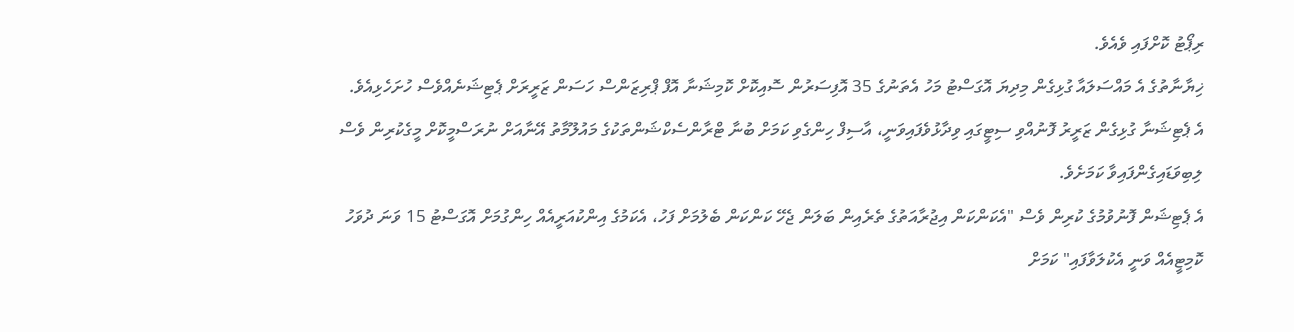ރިޕޯޓު ކޮށްފައި ވެއެވެ.
ޚިޔާނާތުގެ އެ މައްސަލައާ ގުޅިގެން މިދިޔަ އޮގަސްޓު މަހު އެތަނުގެ 35 އޮފިސަރުން ސޮއިކޮށް ކޮމިޝަނާ އޮފް ޕްރިޒަންސް ހަސަން ޒަރީރަށް ޕެޓިޝަނެއްވެސް ހުށަހެޅިއެވެ.
އެ ޕެޓިޝަނާ ގުޅިގެން ޒަރީރު ފޮނުއްވި ސިޓީގައި ވިދާޅުވެފައިވަނީ، އާސިފް ހިންގެވި ކަމަށް ބުނާ ޓްރާންސެކްޝަންތަކުގެ މައުލޫމާތު އޭނާއަށް ނުރަސްމީކޮށް މީގެކުރިން ވެސް ލިބިވަޑައިގެންފައިވާ ކަމަށެވެ.
އެ ޕެޓިޝަން ފޮނުވުމުގެ ކުރިން ވެސް "އެކަންކަން އިޖުރާއަތުގެ ތެރެއިން ބަލަން ޖެހޭ ކަންކަން ބެލުމަށް ފަހު، އެކަމުގެ އިންކުއަރީއެއް ހިންގުމަށް އޮގަސްޓު 15 ވަނަ ދުވަހު ކޮމިޓީއެއް ވަނީ އެކުލަވާފައި" ކަމަށް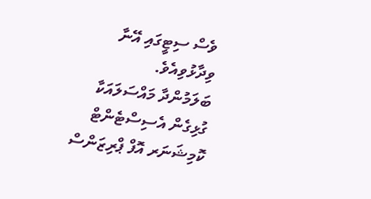ވެސް ސިޓީގައި އޭނާ ވިދާޅުވިއެވެ.
ބަލަމުންދާ މައްސަލައަކާ ގުޅިގެން އެސިސްޓެންޓް ކޮމިޝަނަރ އޮފް ޕްރިޒަންސް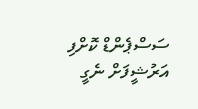ސަސްޕެންޑް ކޮށްފި
އަރުޝީފަށް ނެގީ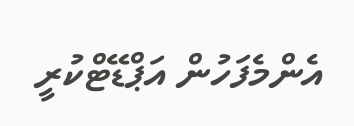އެންމެފަހުން އަޕްޑޭޓްކުރީ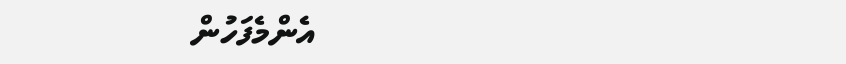އެންމެފަހުން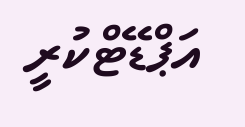އަޕްޑޭޓްކުރީ